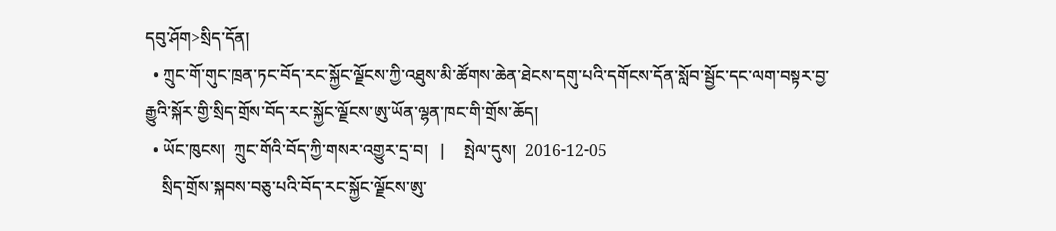དབུ་ཤོག>སྲིད་དོན།
  • ཀྲུང་གོ་གུང་ཁྲན་ཏང་བོད་རང་སྐྱོང་ལྗོངས་ཀྱི་འཐུས་མི་ཚོགས་ཆེན་ཐེངས་དགུ་པའི་དགོངས་དོན་སློབ་སྦྱོང་དང་ལག་བསྟར་བྱ་རྒྱུའི་སྐོར་གྱི་སྲིད་གྲོས་བོད་རང་སྐྱོང་ལྗོངས་ཨུ་ཡོན་ལྷན་ཁང་གི་གྲོས་ཆོད།
  • ཡོང་ཁུངས།  ཀྲུང་གོའི་བོད་ཀྱི་གསར་འགྱུར་དྲ་བ།   |     སྤེལ་དུས།  2016-12-05
    སྲིད་གྲོས་སྐབས་བཅུ་པའི་བོད་རང་སྐྱོང་ལྗོངས་ཨུ་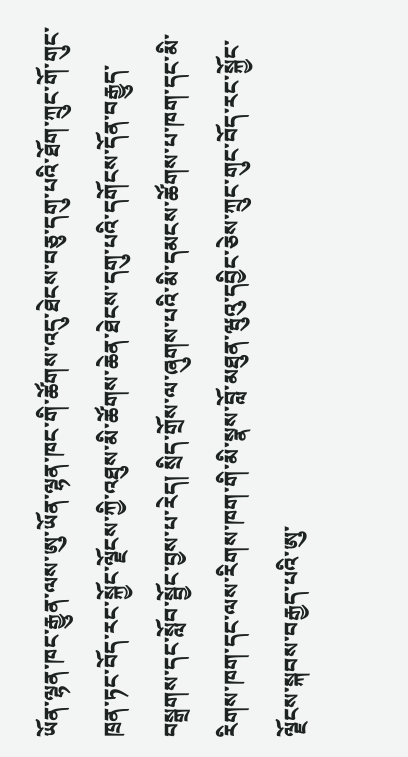ཡོན་ལྷན་ཁང་རྒྱུན་ལས་ཨུ་ཡོན་ལྷན་ཁང་གི་ཚོགས་འདུ་ཐེངས་བཅུ་དགུ་པའི་ཐོག་ཀྲུང་གོ་གུང་ཁྲན་ཏང་བོད་རང་སྐྱོང་ལྗོངས་ཀྱི་འཐུས་མི་ཚོགས་ཆེན་ཐེངས་དགུ་པའི་དགོངས་དོན་བརྒྱུད་བསྒྲགས་དང་སློབ་སྦྱོང་བྱས་པ་རེད། སྲིད་གྲོས་ལ་ཞུགས་པའི་མི་དམངས་ཚོགས་པ་ཁག་དང་མི་རིགས་ཁག་དང་ལས་རིགས་ཁག་གི་མི་སྣས་བློ་མཐུན་ཝུའུ་དབྱིང་ཅེས་ཀྲུང་གུང་བོད་རང་སྐྱོང་ལྗོངས་སྐབས་བརྒྱད་པའི་ཨུ་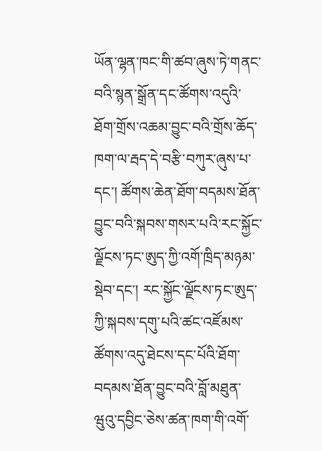ཡོན་ལྷན་ཁང་གི་ཚབ་ཞུས་ཏེ་གནང་བའི་སྙན་སྒྲོན་དང་ཚོགས་འདུའི་ཐོག་གྲོས་འཆམ་བྱུང་བའི་གྲོས་ཆོད་ཁག་ལ་རྦད་དེ་བརྩི་བཀུར་ཞུས་པ་དང་། ཚོགས་ཆེན་ཐོག་བདམས་ཐོན་བྱུང་བའི་སྐབས་གསར་པའི་རང་སྐྱོང་ལྗོངས་ཏང་ཨུད་ཀྱི་འགོ་ཁྲིད་མཉམ་སྡེབ་དང་། རང་སྐྱོང་ལྗོངས་ཏང་ཨུད་ཀྱི་སྐབས་དགུ་པའི་ཚང་འཛོམས་ཚོགས་འདུ་ཐེངས་དང་པོའི་ཐོག་བདམས་ཐོན་བྱུང་བའི་བློ་མཐུན་ཝུའུ་དབྱིང་ཅེས་ཚན་ཁག་གི་འགོ་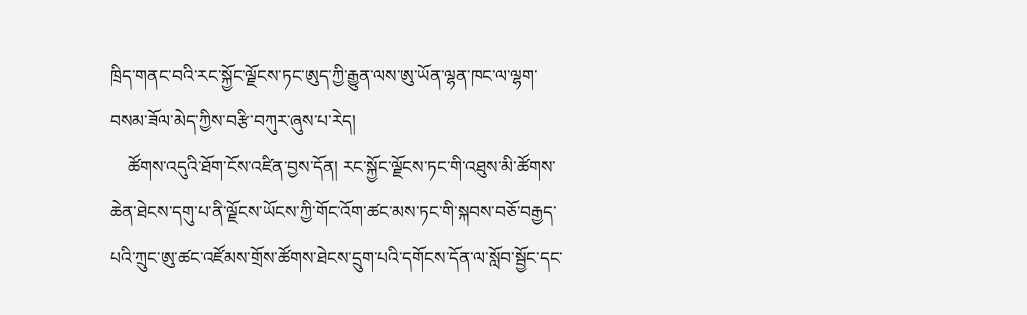ཁྲིད་གནང་བའི་རང་སྐྱོང་ལྗོངས་ཏང་ཨུད་ཀྱི་རྒྱུན་ལས་ཨུ་ཡོན་ལྷན་ཁང་ལ་ལྷག་བསམ་ཟོལ་མེད་ཀྱིས་བརྩི་བཀུར་ཞུས་པ་རེད།
    ཚོགས་འདུའི་ཐོག་ངོས་འཛིན་བྱས་དོན། རང་སྐྱོང་ལྗོངས་ཏང་གི་འཐུས་མི་ཚོགས་ཆེན་ཐེངས་དགུ་པ་ནི་ལྗོངས་ཡོངས་ཀྱི་གོང་འོག་ཚང་མས་ཏང་གི་སྐབས་བཅོ་བརྒྱད་པའི་ཀྲུང་ཨུ་ཚང་འཛོམས་གྲོས་ཚོགས་ཐེངས་དྲུག་པའི་དགོངས་དོན་ལ་སློབ་སྦྱོང་དང་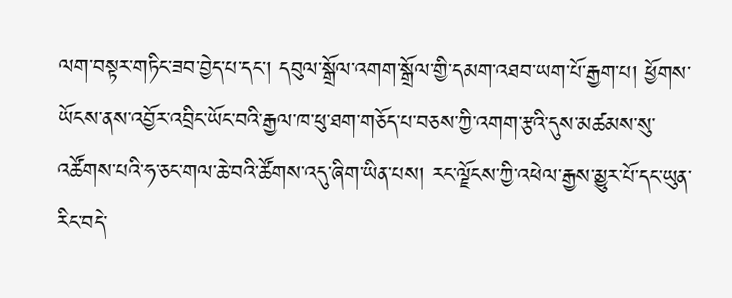ལག་བསྟར་གཏིང་ཟབ་བྱེད་པ་དང་། དབུལ་སྒྲོལ་འགག་སྒྲོལ་གྱི་དམག་འཐབ་ཡག་པོ་རྒྱག་པ། ཕྱོགས་ཡོངས་ནས་འབྱོར་འབྲིང་ཡོང་བའི་རྒྱལ་ཁ་ཕུ་ཐག་གཅོད་པ་བཅས་ཀྱི་འགག་རྩའི་དུས་མཚམས་སུ་འཚོགས་པའི་ཧ་ཅང་གལ་ཆེ་བའི་ཚོགས་འདུ་ཞིག་ཡིན་པས། རང་ལྗོངས་ཀྱི་འཕེལ་རྒྱས་མྱུར་པོ་དང་ཡུན་རིང་བདེ་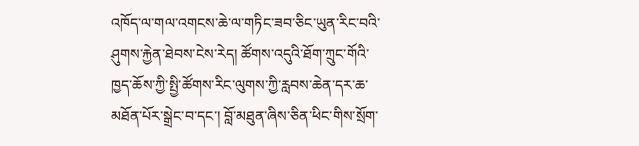འཁོད་ལ་གལ་འགངས་ཆེ་ལ་གཏིང་ཟབ་ཅིང་ཡུན་རིང་བའི་ཤུགས་རྐྱེན་ཐེབས་ངེས་རེད། ཚོགས་འདུའི་ཐོག་ཀྲུང་གོའི་ཁྱད་ཆོས་ཀྱི་སྤྱི་ཚོགས་རིང་ལུགས་ཀྱི་རླབས་ཆེན་དར་ཆ་མཐོན་པོར་སྒྲེང་བ་དང་། བློ་མཐུན་ཞིས་ཅིན་ཕིང་གིས་སྲོག་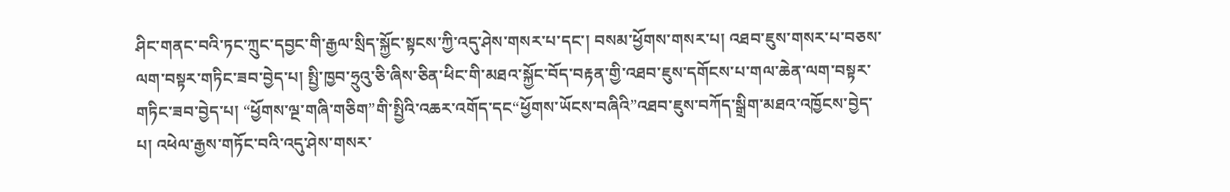ཤིང་གནང་བའི་ཏང་ཀྲུང་དབྱང་གི་རྒྱལ་སྲིད་སྐྱོང་སྟངས་ཀྱི་འདུ་ཤེས་གསར་པ་དང་། བསམ་ཕྱོགས་གསར་པ། འཐབ་ཇུས་གསར་པ་བཅས་ལག་བསྟར་གཏིང་ཟབ་བྱེད་པ། སྤྱི་ཁྱབ་ཧྲུའུ་ཅི་ཞིས་ཅིན་ཕིང་གི་མཐའ་སྐྱོང་བོད་བརྟན་གྱི་འཐབ་ཇུས་དགོངས་པ་གལ་ཆེན་ལག་བསྟར་གཏིང་ཟབ་བྱེད་པ། “ཕྱོགས་ལྔ་གཞི་གཅིག”གི་སྤྱིའི་འཆར་འགོད་དང“ཕྱོགས་ཡོངས་བཞིའི”འཐབ་ཇུས་བཀོད་སྒྲིག་མཐའ་འཁྱོངས་བྱེད་པ། འཕེལ་རྒྱས་གཏོང་བའི་འདུ་ཤེས་གསར་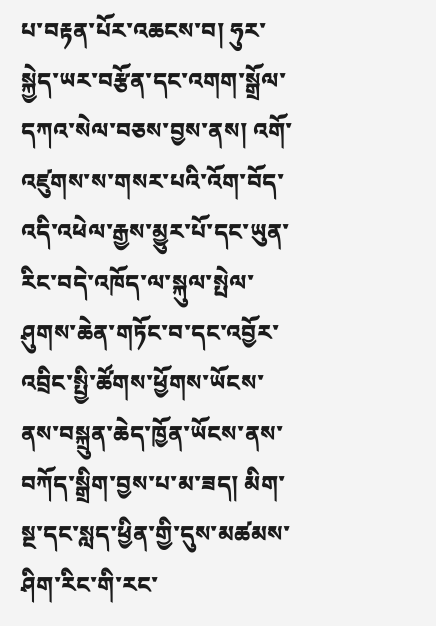པ་བརྟན་པོར་འཆངས་བ། ཧུར་སྐྱེད་ཡར་བརྩོན་དང་འགག་སྒྲོལ་དཀའ་སེལ་བཅས་བྱས་ནས། འགོ་འཛུགས་ས་གསར་པའི་འོག་བོད་འདི་འཕེལ་རྒྱས་མྱུར་པོ་དང་ཡུན་རིང་བདེ་འཁོད་ལ་སྐུལ་སྤེལ་ཤུགས་ཆེན་གཏོང་བ་དང་འབྱོར་འབྲིང་སྤྱི་ཚོགས་ཕྱོགས་ཡོངས་ནས་བསྐྲུན་ཆེད་ཁྱོན་ཡོངས་ནས་བཀོད་སྒྲིག་བྱས་པ་མ་ཟད། མིག་སྔ་དང་སླད་ཕྱིན་གྱི་དུས་མཚམས་ཤིག་རིང་གི་རང་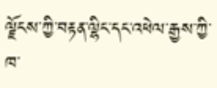ལྗོངས་ཀྱི་བརྟན་ལྷིང་དང་འཕེལ་རྒྱས་ཀྱི་ཁ་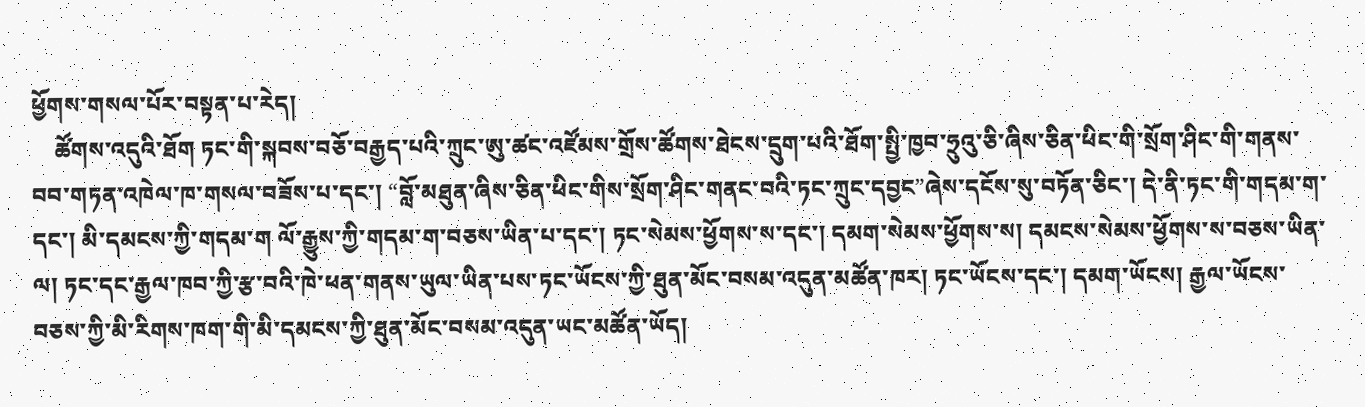ཕྱོགས་གསལ་པོར་བསྟན་པ་རེད།
    ཚོགས་འདུའི་ཐོག ཏང་གི་སྐབས་བཅོ་བརྒྱད་པའི་ཀྲུང་ཨུ་ཚང་འཛོམས་གྲོས་ཚོགས་ཐེངས་དྲུག་པའི་ཐོག་སྤྱི་ཁྱབ་ཧྲུའུ་ཅི་ཞིས་ཅིན་ཕིང་གི་སྲོག་ཤིང་གི་གནས་བབ་གཏན་འཁེལ་ཁ་གསལ་བཟོས་པ་དང་། “བློ་མཐུན་ཞིས་ཅིན་ཕིང་གིས་སྲོག་ཤིང་གནང་བའི་ཏང་ཀྲུང་དབྱང”ཞེས་དངོས་སུ་བཏོན་ཅིང་། དེ་ནི་ཏང་གི་གདམ་ག་དང་། མི་དམངས་ཀྱི་གདམ་ག ལོ་རྒྱུས་ཀྱི་གདམ་ག་བཅས་ཡིན་པ་དང་། ཏང་སེམས་ཕྱོགས་ས་དང་། དམག་སེམས་ཕྱོགས་ས། དམངས་སེམས་ཕྱོགས་ས་བཅས་ཡིན་ལ། ཏང་དང་རྒྱལ་ཁབ་ཀྱི་རྩ་བའི་ཁེ་ཕན་གནས་ཡུལ་ཡིན་པས་ཏང་ཡོངས་ཀྱི་ཐུན་མོང་བསམ་འདུན་མཚོན་ཁར། ཏང་ཡོངས་དང་། དམག་ཡོངས། རྒྱལ་ཡོངས་བཅས་ཀྱི་མི་རིགས་ཁག་གི་མི་དམངས་ཀྱི་ཐུན་མོང་བསམ་འདུན་ཡང་མཚོན་ཡོད།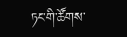ཏང་གི་ཚོགས་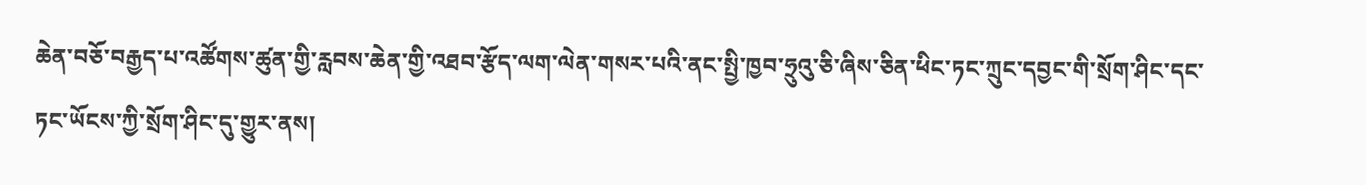ཆེན་བཅོ་བརྒྱད་པ་འཚོགས་ཚུན་གྱི་རླབས་ཆེན་གྱི་འཐབ་རྩོད་ལག་ལེན་གསར་པའི་ནང་སྤྱི་ཁྱབ་ཧྲུའུ་ཅི་ཞིས་ཅིན་ཕིང་ཏང་ཀྲུང་དབྱང་གི་སྲོག་ཤིང་དང་ཏང་ཡོངས་ཀྱི་སྲོག་ཤིང་དུ་གྱུར་ནས།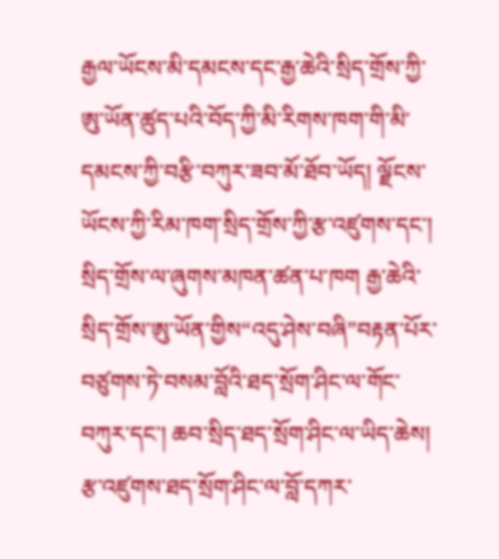རྒྱལ་ཡོངས་མི་དམངས་དང་རྒྱ་ཆེའི་སྲིད་གྲོས་ཀྱི་ཨུ་ཡོན་ཚུད་པའི་བོད་ཀྱི་མི་རིགས་ཁག་གི་མི་དམངས་ཀྱི་བརྩི་བཀུར་ཟབ་མོ་ཐོབ་ཡོད། ལྗོངས་ཡོངས་ཀྱི་རིམ་ཁག་སྲིད་གྲོས་ཀྱི་རྩ་འཛུགས་དང་། སྲིད་གྲོས་ལ་ཞུགས་མཁན་ཚན་པ་ཁག རྒྱ་ཆེའི་སྲིད་གྲོས་ཨུ་ཡོན་གྱིས“འདུ་ཤེས་བཞི”བརྟན་པོར་བཙུགས་ཏེ་བསམ་བློའི་ཐད་སྲོག་ཤིང་ལ་གོང་བཀུར་དང་། ཆབ་སྲིད་ཐད་སྲོག་ཤིང་ལ་ཡིད་ཆེས། རྩ་འཛུགས་ཐད་སྲོག་ཤིང་ལ་བློ་དཀར་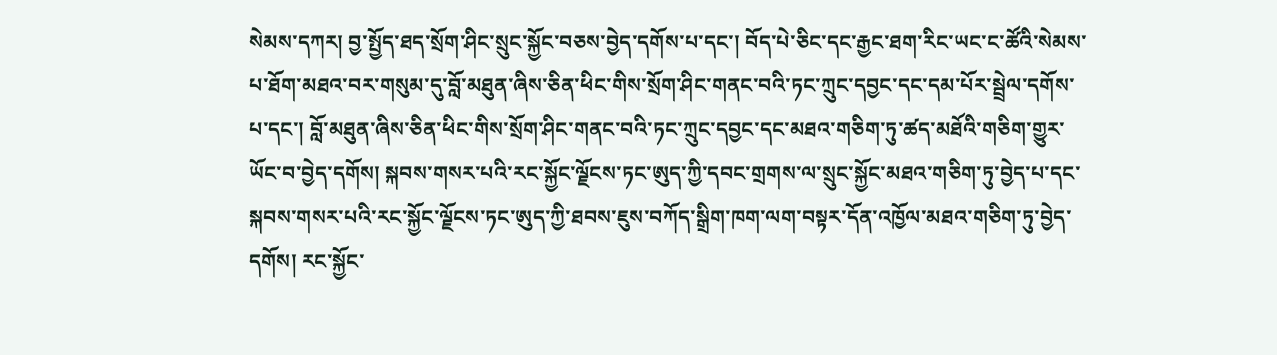སེམས་དཀར། བྱ་སྤྱོད་ཐད་སྲོག་ཤིང་སྲུང་སྐྱོང་བཅས་བྱེད་དགོས་པ་དང་། བོད་པེ་ཅིང་དང་རྒྱང་ཐག་རིང་ཡང་ང་ཚོའི་སེམས་པ་ཐོག་མཐའ་བར་གསུམ་དུ་བློ་མཐུན་ཞིས་ཅིན་ཕིང་གིས་སྲོག་ཤིང་གནང་བའི་ཏང་ཀྲུང་དབྱང་དང་དམ་པོར་སྦྲེལ་དགོས་པ་དང་། བློ་མཐུན་ཞིས་ཅིན་ཕིང་གིས་སྲོག་ཤིང་གནང་བའི་ཏང་ཀྲུང་དབྱང་དང་མཐའ་གཅིག་ཏུ་ཚད་མཐོའི་གཅིག་གྱུར་ཡོང་བ་བྱེད་དགོས། སྐབས་གསར་པའི་རང་སྐྱོང་ལྗོངས་ཏང་ཨུད་ཀྱི་དབང་གྲགས་ལ་སྲུང་སྐྱོང་མཐའ་གཅིག་ཏུ་བྱེད་པ་དང་སྐབས་གསར་པའི་རང་སྐྱོང་ལྗོངས་ཏང་ཨུད་ཀྱི་ཐབས་ཇུས་བཀོད་སྒྲིག་ཁག་ལག་བསྟར་དོན་འཁྱོལ་མཐའ་གཅིག་ཏུ་བྱེད་དགོས། རང་སྐྱོང་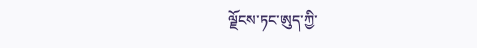ལྗོངས་ཏང་ཨུད་ཀྱི་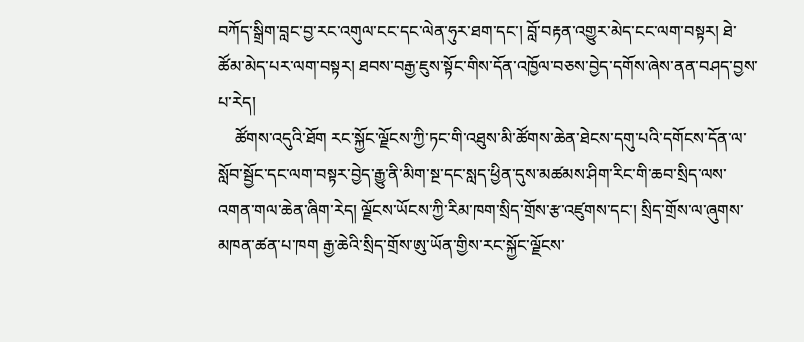བཀོད་སྒྲིག་བླང་བྱ་རང་འགུལ་ངང་དང་ལེན་ཧུར་ཐག་དང་། བློ་བརྟན་འགྱུར་མེད་ངང་ལག་བསྟར། ཐེ་ཚོམ་མེད་པར་ལག་བསྟར། ཐབས་བརྒྱ་ཇུས་སྟོང་གིས་དོན་འཁྱོལ་བཅས་བྱེད་དགོས་ཞེས་ནན་བཤད་བྱས་པ་རེད།
    ཚོགས་འདུའི་ཐོག རང་སྐྱོང་ལྗོངས་ཀྱི་ཏང་གི་འཐུས་མི་ཚོགས་ཆེན་ཐེངས་དགུ་པའི་དགོངས་དོན་ལ་སློབ་སྦྱོང་དང་ལག་བསྟར་བྱེད་རྒྱུ་ནི་མིག་སྔ་དང་སླད་ཕྱིན་དུས་མཚམས་ཤིག་རིང་གི་ཆབ་སྲིད་ལས་འགན་གལ་ཆེན་ཞིག་རེད། ལྗོངས་ཡོངས་ཀྱི་རིམ་ཁག་སྲིད་གྲོས་རྩ་འཛུགས་དང་། སྲིད་གྲོས་ལ་ཞུགས་མཁན་ཚན་པ་ཁག རྒྱ་ཆེའི་སྲིད་གྲོས་ཨུ་ཡོན་གྱིས་རང་སྐྱོང་ལྗོངས་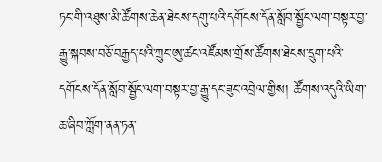ཏང་གི་འཐུས་མི་ཚོགས་ཆེན་ཐེངས་དགུ་པའི་དགོངས་དོན་སློབ་སྦྱོང་ལག་བསྟར་བྱ་རྒྱུ་སྐབས་བཅོ་བརྒྱད་པའི་ཀྲུང་ཨུ་ཚང་འཛོམས་གྲོས་ཚོགས་ཐེངས་དྲུག་པའི་དགོངས་དོན་སློབ་སྦྱོང་ལག་བསྟར་བྱ་རྒྱུ་དང་ཟུང་འབྲེལ་གྱིས། ཚོགས་འདུའི་ཡིག་ཆ་ཞིབ་ཀློག་ནན་ཏན་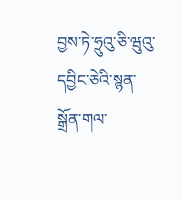བྱས་ཏེ་ཧྲུའུ་ཅི་ཝུའུ་དབྱིང་ཅེའི་སྙན་སྒྲོན་གལ་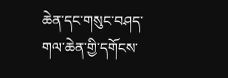ཆེན་དང་གསུང་བཤད་གལ་ཆེན་གྱི་དགོངས་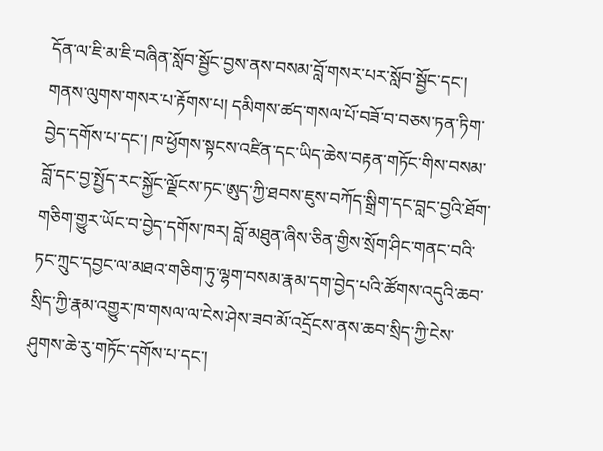དོན་ལ་ཇི་མ་ཇི་བཞིན་སློབ་སྦྱོང་བྱས་ནས་བསམ་བློ་གསར་པར་སློབ་སྦྱོང་དང་། གནས་ལུགས་གསར་པ་རྟོགས་པ། དམིགས་ཚད་གསལ་པོ་བཟོ་བ་བཅས་ཏན་ཏིག་བྱེད་དགོས་པ་དང་། ཁ་ཕྱོགས་སྟངས་འཛིན་དང་ཡིད་ཆེས་བརྟན་གཏོང་གིས་བསམ་བློ་དང་བྱ་སྤྱོད་རང་སྐྱོང་ལྗོངས་ཏང་ཨུད་ཀྱི་ཐབས་ཇུས་བཀོད་སྒྲིག་དང་བླང་བྱའི་ཐོག་གཅིག་གྱུར་ཡོང་བ་བྱེད་དགོས་ཁར། བློ་མཐུན་ཞིས་ཅིན་གྱིས་སྲོག་ཤིང་གནང་བའི་ཏང་ཀྲུང་དབྱང་ལ་མཐའ་གཅིག་ཏུ་ལྷག་བསམ་རྣམ་དག་བྱེད་པའི་ཚོགས་འདུའི་ཆབ་སྲིད་ཀྱི་རྣམ་འགྱུར་ཁ་གསལ་ལ་ངེས་ཤེས་ཟབ་མོ་འདྲོངས་ནས་ཆབ་སྲིད་ཀྱི་ངེས་ཤུགས་ཆེ་རུ་གཏོང་དགོས་པ་དང་།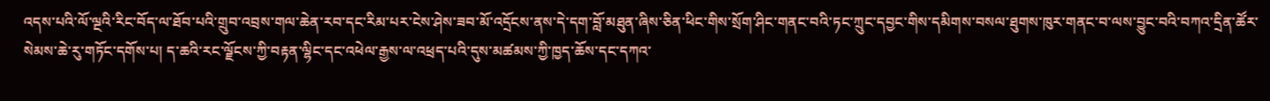འདས་པའི་ལོ་ལྔའི་རིང་བོད་ལ་ཐོབ་པའི་གྲུབ་འབྲས་གལ་ཆེན་རབ་དང་རིམ་པར་ངེས་ཤེས་ཟབ་མོ་འདྲོངས་ནས་དེ་དག་བློ་མཐུན་ཞིས་ཅིན་ཕིང་གིས་སྲོག་ཤིང་གནང་བའི་ཏང་ཀྲུང་དབྱང་གིས་དམིགས་བསལ་ཐུགས་ཁུར་གནང་བ་ལས་བྱུང་བའི་བཀའ་དྲིན་ཚོར་སེམས་ཆེ་རུ་གཏོང་དགོས་པ། ད་ཆའི་རང་ལྗོངས་ཀྱི་བརྟན་ལྷིང་དང་འཕེལ་རྒྱས་ལ་འཕྲད་པའི་དུས་མཚམས་ཀྱི་ཁྱད་ཆོས་དང་དཀའ་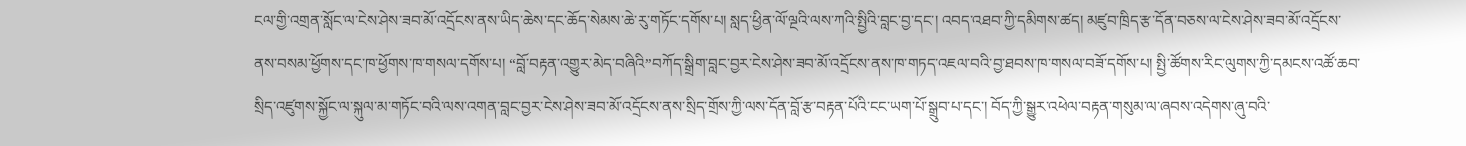ངལ་གྱི་འགྲན་སློང་ལ་ངེས་ཤེས་ཟབ་མོ་འདྲོངས་ནས་ཡིད་ཆེས་དང་ཆོད་སེམས་ཆེ་རུ་གཏོང་དགོས་པ། སླད་ཕྱིན་ལོ་ལྔའི་ལས་ཀའི་སྤྱིའི་བླང་བྱ་དང་། འབད་འཐབ་ཀྱི་དམིགས་ཚད། མཛུབ་ཁྲིད་རྩ་དོན་བཅས་ལ་ངེས་ཤེས་ཟབ་མོ་འདྲོངས་ནས་བསམ་ཕྱོགས་དང་ཁ་ཕྱོགས་ཁ་གསལ་དགོས་པ། “བློ་བརྟན་འགྱུར་མེད་བཞིའི”བཀོད་སྒྲིག་བླང་བྱར་ངེས་ཤེས་ཟབ་མོ་འདྲོངས་ནས་ཁ་གཏད་འཇལ་བའི་བྱ་ཐབས་ཁ་གསལ་བཟོ་དགོས་པ། སྤྱི་ཚོགས་རིང་ལུགས་ཀྱི་དམངས་འཚོ་ཆབ་སྲིད་འཛུགས་སྐྱོང་ལ་སྐུལ་མ་གཏོང་བའི་ལས་འགན་བླང་བྱར་ངེས་ཤེས་ཟབ་མོ་འདྲོངས་ནས་སྲིད་གྲོས་ཀྱི་ལས་དོན་བློ་རྩ་བརྟན་པོའི་ངང་ཡག་པོ་སྒྲུབ་པ་དང་། བོད་ཀྱི་སྒྱུར་འཕེལ་བརྟན་གསུམ་ལ་ཞབས་འདེགས་ཞུ་བའི་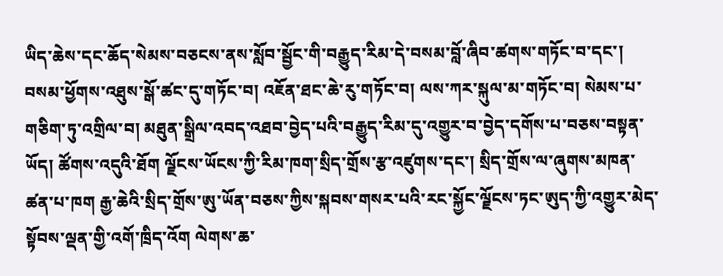ཡིད་ཆེས་དང་ཆོད་སེམས་བཅངས་ནས་སློབ་སྦྱོང་གི་བརྒྱུད་རིམ་དེ་བསམ་བློ་ཞིབ་ཚགས་གཏོང་བ་དང་། བསམ་ཕྱོགས་འཐུས་སྒོ་ཚང་དུ་གཏོང་བ། འཇོན་ཐང་ཆེ་རུ་གཏོང་བ། ལས་ཀར་སྐུལ་མ་གཏོང་བ། སེམས་པ་གཅིག་ཏུ་འགྲིལ་བ། མཐུན་སྒྲིལ་འབད་འཐབ་བྱེད་པའི་བརྒྱུད་རིམ་དུ་འགྱུར་བ་བྱེད་དགོས་པ་བཅས་བསྟན་ཡོད། ཚོགས་འདུའི་ཐོག ལྗོངས་ཡོངས་ཀྱི་རིམ་ཁག་སྲིད་གྲོས་རྩ་འཛུགས་དང་། སྲིད་གྲོས་ལ་ཞུགས་མཁན་ཚན་པ་ཁག རྒྱ་ཆེའི་སྲིད་གྲོས་ཨུ་ཡོན་བཅས་ཀྱིས་སྐབས་གསར་པའི་རང་སྐྱོང་ལྗོངས་ཏང་ཨུད་ཀྱི་འགྱུར་མེད་སྟོབས་ལྡན་གྱི་འགོ་ཁྲིད་འོག ལེགས་ཆ་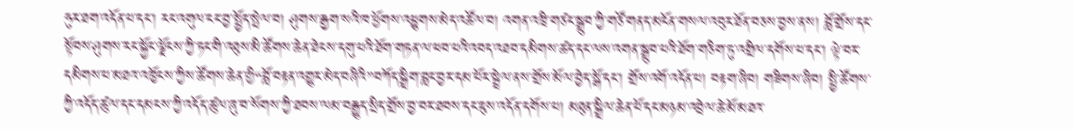ཧུར་ཐག་འདོན་པ་དང་། རང་འགུལ་ངང་བྱ་སྤྱོད་སྤེལ་བ། ཤུགས་རྒྱག་སའི་ཁ་ཕྱོགས་འཕྱུགས་མེད་འཚོལ་བ། འགན་འཁྲི་གཙང་སྒྲུབ་ཀྱི་གཙོ་གནད་མངོན་གསལ་འབུར་ཐོན་བཅས་བྱས་ནས། བློ་གྲོས་དང་སྟོབས་ཤུགས་རང་སྐྱོང་ལྗོངས་ཀྱི་ཏང་གི་འཐུས་མི་ཚོགས་ཆེན་ཐེངས་དགུ་པའི་ཐོག་གཏན་ལ་ཕབ་པའི་འབད་འཐབ་དམིགས་ཚད་དང་ལས་འགན་སྒྲུབ་པའི་ཐོག་གཅིག་ཏུ་འགྲིལ་དགོས་པ་དང་། ལྟེ་བར་དམིགས་པ་མཐའ་འཁྱོངས་ཀྱིས་ཚོགས་ཆེན་གྱི“བློ་བརྟན་འགྱུར་མེད་བཞིའི”བཀོད་སྒྲིག་བླང་བྱར་དམ་པོར་སྦྲེལ་ནས་གྲོས་མོལ་བྱེད་སྒོ་དང་། གྲོས་འགོ་འདོན་པ། བརྟག་ཞིབ། གཟིགས་ཞིབ། སྤྱི་ཚོགས་ཀྱི་འདོད་ཚུལ་དང་དམངས་ཀྱི་འདོད་ཚུལ་ཞུ་བ་སོགས་ཀྱི་ཐབས་ལམ་བརྒྱུད་སྲིད་གྲོས་བྱ་བར་ཐབས་དང་ཇུས་འདོན་དགོས་པ། མཐུན་སྒྲིལ་ཆེན་པོ་དང་མཉམ་འབྲེལ་ཆེ་མོ་མཐའ་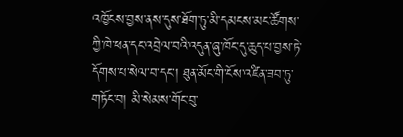འཁྱོངས་བྱས་ནས་དུས་ཐོག་ཏུ་མི་དམངས་མང་ཚོགས་ཀྱི་ཁེ་ཕན་དང་འབྲེལ་བའི་འདུན་ཞུ་ཁོང་དུ་ཆུད་པ་བྱས་ཏེ་དོགས་པ་སེལ་བ་དང་། ཐུན་མོང་གི་ངོས་འཛིན་ཟབ་ཏུ་གཏོང་བ། མི་སེམས་གོང་བུ་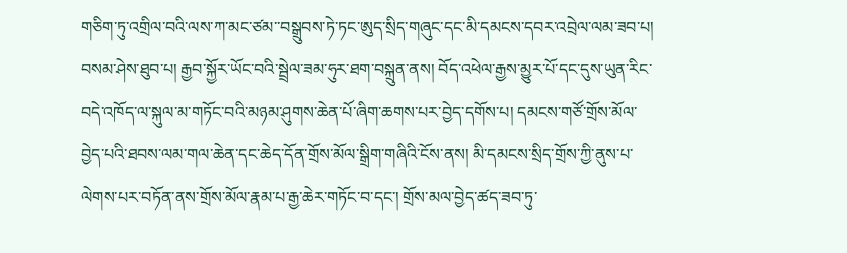གཅིག་ཏུ་འགྲིལ་བའི་ལས་ཀ་མང་ཙམ་་བསྒྲུབས་ཏེ་ཏང་ཨུད་སྲིད་གཞུང་དང་མི་དམངས་དབར་འབྲེལ་ལམ་ཟབ་པ། བསམ་ཤེས་ཐུབ་པ། རྒྱབ་སྐྱོར་ཡོང་བའི་སྦྲེལ་ཟམ་ཧུར་ཐག་བསྐྲུན་ནས། བོད་འཕེལ་རྒྱས་མྱུར་པོ་དང་དུས་ཡུན་རིང་བདེ་འཁོད་ལ་སྐུལ་མ་གཏོང་བའི་མཉམ་ཤུགས་ཆེན་པོ་ཞིག་ཆགས་པར་བྱེད་དགོས་པ། དམངས་གཙོ་གྲོས་མོལ་བྱེད་པའི་ཐབས་ལམ་གལ་ཆེན་དང་ཆེད་དོན་གྲོས་མོལ་སྒྲིག་གཞིའི་ངོས་ནས། མི་དམངས་སྲིད་གྲོས་ཀྱི་ནུས་པ་ལེགས་པར་བཏོན་ནས་གྲོས་མོལ་རྣམ་པ་རྒྱ་ཆེར་གཏོང་བ་དང་། གྲོས་མལ་བྱེད་ཚད་ཟབ་ཏུ་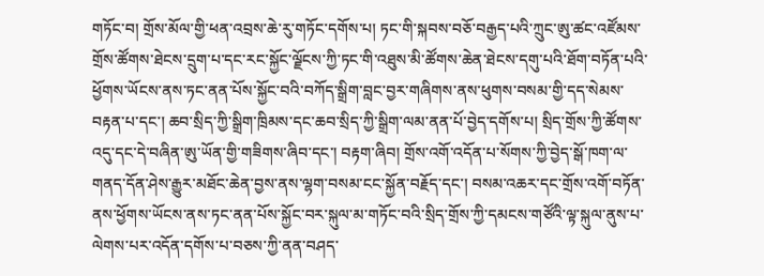གཏོང་བ། གྲོས་མོལ་གྱི་ཕན་འབྲས་ཆེ་རུ་གཏོང་དགོས་པ། ཏང་གི་སྐབས་བཅོ་བརྒྱད་པའི་ཀྲུང་ཨུ་ཚང་འཛོམས་གྲོས་ཚོགས་ཐེངས་དྲུག་པ་དང་རང་སྐྱོང་ལྗོངས་ཀྱི་ཏང་གི་འཐུས་མི་ཚོགས་ཆེན་ཐེངས་དགུ་པའི་ཐོག་བཏོན་པའི་ཕྱོགས་ཡོངས་ནས་ཏང་ནན་པོས་སྐྱོང་བའི་བཀོད་སྒྲིག་བླང་བྱར་གཞིགས་ནས་ཕུགས་བསམ་གྱི་དད་སེམས་བརྟན་པ་དང་། ཆབ་སྲིད་ཀྱི་སྒྲིག་ཁྲིམས་དང་ཆབ་སྲིད་ཀྱི་སྒྲིག་ལམ་ནན་པོ་བྱེད་དགོས་པ། སྲིད་གྲོས་ཀྱི་ཚོགས་འདུ་དང་དེ་བཞིན་ཨུ་ཡོན་གྱི་གཟིགས་ཞིབ་དང་། བརྟག་ཞིབ། གྲོས་འགོ་འདོན་པ་སོགས་ཀྱི་བྱེད་སྒོ་ཁག་ལ་གནད་དོན་ཤེས་རྒྱུར་མཐོང་ཆེན་བྱས་ནས་ལྷག་བསམ་ངང་སྐྱོན་བརྗོད་དང་། བསམ་འཆར་དང་གྲོས་འགོ་བཏོན་ནས་ཕྱོགས་ཡོངས་ནས་ཏང་ནན་པོས་སྐྱོང་བར་སྐུལ་མ་གཏོང་བའི་སྲིད་གྲོས་ཀྱི་དམངས་གཙོའི་ལྟ་སྐུལ་ནུས་པ་ལེགས་པར་འདོན་དགོས་པ་བཅས་ཀྱི་ནན་བཤད་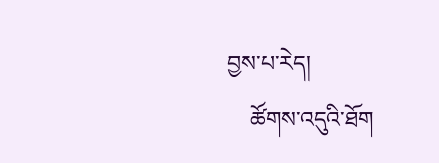བྱས་པ་རེད།
    ཚོགས་འདུའི་ཐོག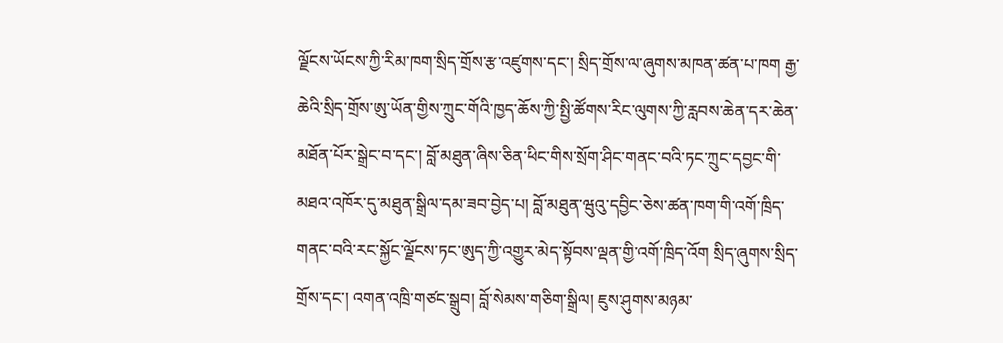ལྗོངས་ཡོངས་ཀྱི་རིམ་ཁག་སྲིད་གྲོས་རྩ་འཛུགས་དང་། སྲིད་གྲོས་ལ་ཞུགས་མཁན་ཚན་པ་ཁག རྒྱ་ཆེའི་སྲིད་གྲོས་ཨུ་ཡོན་གྱིས་ཀྲུང་གོའི་ཁྱད་ཆོས་ཀྱི་སྤྱི་ཚོགས་རིང་ལུགས་ཀྱི་རླབས་ཆེན་དར་ཆེན་མཐོན་པོར་སྒྲེང་བ་དང་། བློ་མཐུན་ཞིས་ཅིན་ཕིང་གིས་སྲོག་ཤིང་གནང་བའི་ཏང་ཀྲུང་དབྱང་གི་མཐའ་འཁོར་དུ་མཐུན་སྒྲིལ་དམ་ཟབ་བྱེད་པ། བློ་མཐུན་ཝུའུ་དབྱིང་ཅེས་ཚན་ཁག་གི་འགོ་ཁྲིད་གནང་བའི་རང་སྐྱོང་ལྗོངས་ཏང་ཨུད་ཀྱི་འགྱུར་མེད་སྟོབས་ལྡན་གྱི་འགོ་ཁྲིད་འོག སྲིད་ཞུགས་སྲིད་གྲོས་དང་། འགན་འཁྲི་གཙང་སྒྲུབ། བློ་སེམས་གཅིག་སྒྲིལ། ཇུས་ཤུགས་མཉམ་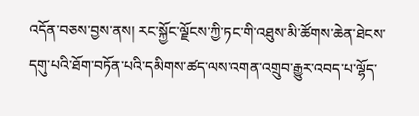འདོན་བཅས་བྱས་ནས། རང་སྐྱོང་ལྗོངས་ཀྱི་ཏང་གི་འཐུས་མི་ཚོགས་ཆེན་ཐེངས་དགུ་པའི་ཐོག་བཏོན་པའི་དམིགས་ཚད་ལས་འགན་འགྲུབ་རྒྱུར་འབད་པ་ལྷོད་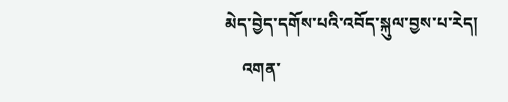མེད་བྱེད་དགོས་པའི་འབོད་སྐུལ་བྱས་པ་རེད།
    འགན་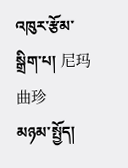འཁུར་རྩོམ་སྒྲིག་པ། 尼玛曲珍
མཉམ་སྤྱོད།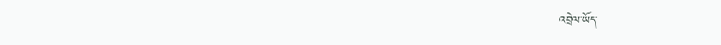འབྲེལ་ཡོད་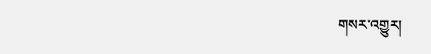གསར་འགྱུར།